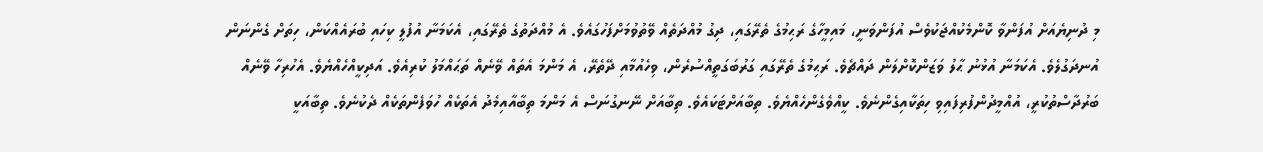މި ދުނިޔެއަށް އުފަންވާ ކޮންމެކުއްޖަކުވެސް އުފަންވަނީ، މައިމީހާގެ ރަޙިމުގެ ތެރޭގައި، ދިގު މުއްދަތެއް ވޭތުވުމަށްފަހުގައެވެ. އެ މުއްދަތުގެ ތެރޭގައި، އެކަމަނާ އުފުލީ ކިހައި ބުރައެއްކަން، ހިތަށް ގެންނަން އުނދަގުލެވެ. އެކަމަނާ އުޅުނު ޙާލު ވަޒަންކޮށްލަން ދައްޗެވެ. ރަޙިމުގެ ތެރޭގައި ގަރުބަގަތީއްސުރެން، ވިހެއުމާއި ދޭތެރޭ، އެ މަންމަ އެތައް ވޭނެއް ތަޙައްމަލު ކުރިއެވެ. އަދިކީއްހެއްޔެވެ. އެހުރިހާ ވޭނެއް ބަރުދާސްތުކުރީ، އުއްމީދުންފުރިފައިވި ހިތަކާއިގެންނެވެ. ކީއްވެގެންހެއްޔެވެ. ތިބާއަށްޓަކައެވެ. ތިބާއަށް ނޭނގުނަސް އެ މަންމަ ތިބާއާއިމެދު އެތަކެއް ހުވަފެންތަކެއް ދެކުނެވެ. ތިބާއަކީ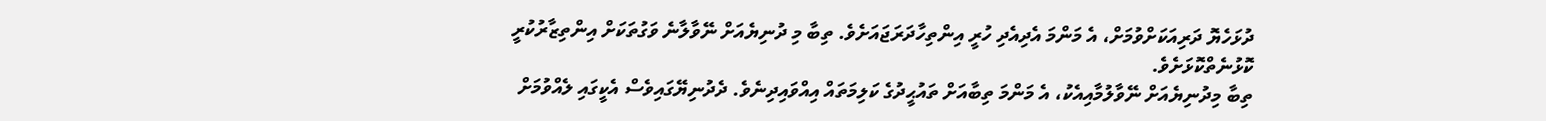ދުޅަހެޔޮ ދަރިއަކަށްވުމަށް، އެ މަންމަ އެދިއެދި ހުރީ އިންތިހާދަރަޖައަށެވެ. ތިބާ މި ދުނިޔެއަށް ނޭވާލާނެ ވަގުތަކަށް އިންތިޒާރުކުރީ ކޮޅުނެތްކޮޅަށެވެ.
ތިބާ މިދުނިޔެއަށް ނޭވާލުމާއިއެކު، އެ މަންމަ ތިބާއަށް ތައުޙީދުގެ ކަލިމަތައް އިއްވައިދިނެވެ. ދެދުނިޔޭގައިވެސް އެކީގައި ލެއްވުމަށް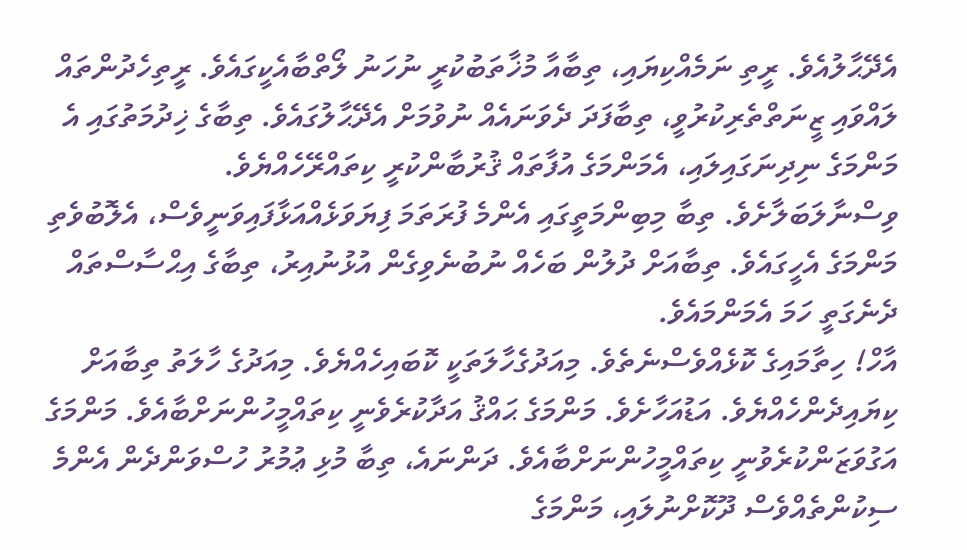އެދޭޙާލުއެވެ. ރީތި ނަމެއްކިޔައި، ތިބާއާ މުޚާތަބުކުރީ ނުހަނު ލޯތްބާއެކީގައެވެ. ރީތިހެދުންތައް ލައްވައި ޒީނަތްތެރިކުރުވީ، ތިބާފަދަ ދެވަނައެއް ނުވުމަށް އެދޭޙާލުގައެވެ. ތިބާގެ ޚިދުމަތުގައި އެ މަންމަގެ ނިދިނަގައިލައި، އެމަންމަގެ އުފާތައް ޤުރުބާންކުރީ ކިތައްރޭހެއްޔެވެ.
ވިސްނާލަބަލާށެވެ. ތިބާ މިބިންމަތީގައި އެންމެ ފުރަތަމަ ފިޔަވަޅެއްއަޅާފައިވަނީވެސް، އެލޮބުވެތި މަންމަގެ އެހީގައެވެ. ތިބާއަށް ދުލުން ބަހެއް ނުބުނެވިގެން އުޅުނުއިރު، ތިބާގެ އިޙްސާސްތައް ދެނެގަތީ ހަމަ އެމަންމައެވެ.
އާހް! ހިތާމައިގެ ކޮޅެއްވެސްނެތެވެ. މިއަދުގެހާލަތަކީ ކޮބައިހެއްޔެވެ. މިއަދުގެ ހާލަތު ތިބާއަށް ކިޔައިދެންހެއްޔެވެ. އަޑުއަހާށެވެ. މަންމަގެ ޙައްޤު އަދާކުރެވެނީ ކިތައްމީހުންނަށްބާއެވެ. މަންމަގެ އަގުވަޒަންކުރެވުނީ ކިތައްމީހުންނަށްބާއެވެ. ދަންނައެ، ތިބާ މުޅި ޢުމުރު ހުސްވަންދެން އެންމެ ސިކުންތެއްވެސް ދޫކޮށްނުލައި، މަންމަގެ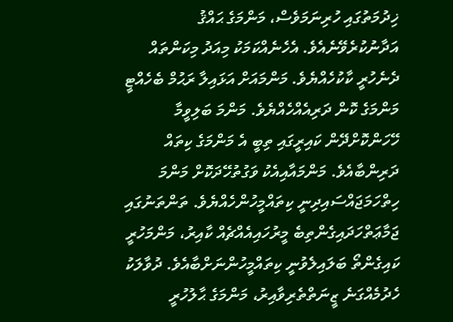ޚިދުމަތުގައި ހުރިނަމަވެސް، މަންމަގެ ޙައްޤު އަދާނުކުރެވޭނެއެވެ. އެހެނެއްކަމަކު މިއަދު މިކަންތައް ދެނެހުރީ ކާކުހެއްޔެވެ. މަންމައަށް އަޅައިލާ ރަޙުމް ބެހެއްޓީ މަންމަގެ ކޮން ދަރިއެއްހެއްޔެވެ. މަންމަ ބަލިވީމާ ހޭހަންކޮށްދޭން ކައިރީގައި ތިބީ އެ މަންމަގެ ކިތައް ދަރިންބާއެވެ. މަންމައާއިއެކު ވަގުތުހޭދަކޮށް މަންމަ ހިތްހަމަޖައްސައިދިނީ ކިތައްމީހުންހެއްޔެވެ. ތަންތަނުގައި ޖަމާޢަތްހަދައިގެންތިބެ މީރުހައިއެއްޗެއް ކާއިރު، މަންމަހުރީ ކައިގެންތޯ ބަލައިލެވުނީ ކިތައްމީހުންނަށްބާއެވެ. ދުވާލަކު ހެދުމެއްގަނެ ޒީނަތްތެރިވާއިރު، މަންމަގެ ޙާލުހުރީ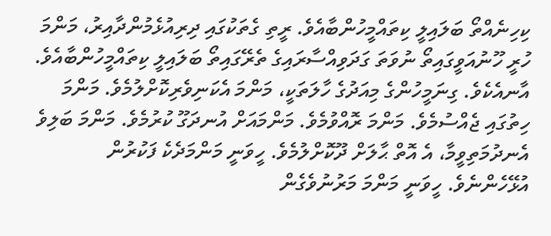ކިހިނެއްތޯ ބަލައިލީ ކިތައްމީހުންބާއެވެ. ރީތި ގެތަކުގައި ދިރިއުޅެމުންދާއިރު، މަންމަ ހުރީ ހޫނުއަވީގައިތޯ ނުވަތަ ގަދަވިއްސާރައިގެ ތެރޭގައިތޯ ބަލައިލީ ކިތައްމީހުންބާއެވެ.
އާނއެކެވެ. ގިނަމީހުންގެ މިއަދުގެ ހާލަތަކީ، މަންމަ އެކަނިވެރިކޮށްލުމެވެ. މަންމަ ހިތުގައި ޖެއްސުމެވެ. މަންމަ ރޮއްވުމެވެ. މަންމައަށް އުނދަގޫ ކުރުމެވެ. މަންމަ ބަލިވެ އެނދުމަތިވީމާ، އެ އޮތް ޙާލަށް ދޫކޮށްލުމެވެ. ހީވަނީ މަންމަދެކެ ފަކުރުން އުޅޭހެންނެވެ. ހީވަނީ މަންމަ މަރުނުވެގެން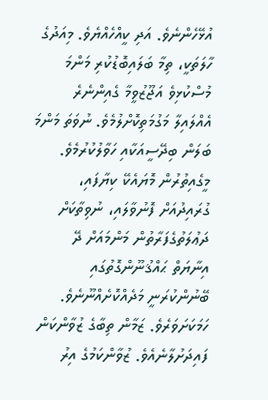އުޅޭހެންނެވެ. އަދި ކީއްހެއްޔެވެ. މިއަދުގެ ހާލަތަކީ، ތިމާ ބަލައިބޮޑުކުރި މަންމަ މުސްކުޅިވެ އަޖޫޒުވީމާ ގެއިންނެރެ އެއްލައިލާ މަގުމަތިކޮށްލުމެވެ. ނުވަތަ މަންމަ ބަލަން ބިދޭސީއަކާއި ހަވާލުކުރުމެވެ. މީގެއިތުރުން މޮޔައެކޭ ކިޔާފައި، ގުރައިދުއަށް ފޮނުވާލައި، ނުވިތާކަށް ދަޢުލަތުގެފަރާތުން މަންމައަށް ދޭ އިނާޔަތް ޙައްޤުނޫންގޮތުގައި ބޭނުންކުރަނީ މަދެއްކޮށެއްނޫނެވެ.
ހަމަކަށަވަރެވެ. ޒަމާން ތިބާގެ ޒުވާންކަން ފައިދަށުލާނެއެވެ. ޒުވާންކަމުގެ އިރު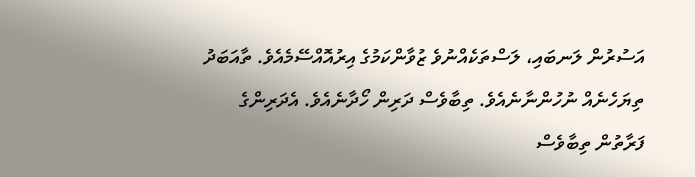އަސުރުން ލަނބައި، ލަސްތަކެއްނުވެ ޒުވާންކަމުގެ އިރުއޮއްސޭމެއެވެ. ތާއަބަދު ތިޔަހެނެއް ނުހުންނާނެއެވެ. ތިބާވެސް ދަރިން ހޯދާނެއެވެ. އެދަރިންގެ ފަރާތުން ތިބާވެސް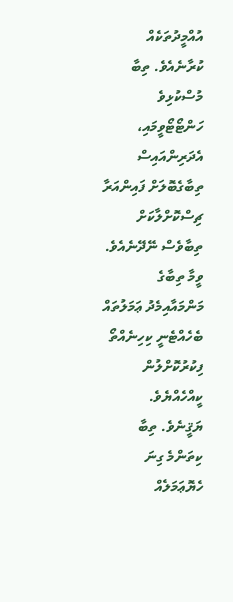އުއްމީދުތަކެއް ކުރާނެއެވެ. ތިބާ މުސްކުޅިވެ ހަންޓޯޓޯވީމައި، އެދަރިންއައިސް ތިބާގެބޮލަށް ފައިންއަރާ ޗިސްކޮށްލާކަށް ތިބާވެސް ނޭދޭނެއެވެ. ވީމާ ތިބާގެ މަންމައާއިމެދު ޢަމަލުތައް ބެހެއްޓެނީ ކިހިނެއްތޯ ފިކުރުކޮށްލުން ކީއްހެއްޔެވެ.
ޔަޤީނެވެ. ތިބާ ކިތަންމެ ގިނަ ހެޔޮޢަމަލެއް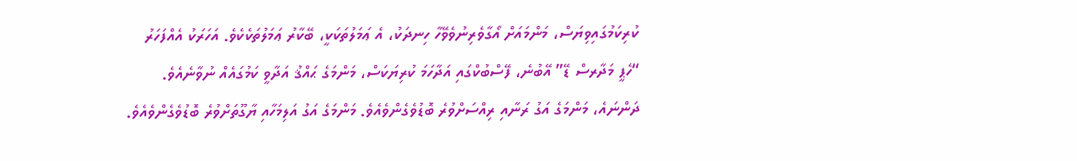ކުރިކަމުގައިވިޔަސް، މަންމައަށް އޯގާވެރިނުވެވޭހާ ހިނދަކު، އެ ޢަމަލުތަކަކީ، ބޭކާރު ޢަމަލުތަކެކެވެ. އަހަރަކު އެއްފަހަރު “ހެޕީ މަދާރސް ޑޭ” އޭބުނެ، ފޭސްބުކްގައި އަދާހަމަ ކުރިޔަކަސް، މަންމަގެ ޙައްޤު އަދާވީ ކަމުގައެއް ނުވާނެއެވެ. ދަންނައެ، މަންމަގެ އަގު ރަނާއި ރިއްސަށްވުރެ ބޮޑުވެގެންވެއެވެ. މަންމަގެ އަގު އަލިމަހާއި ޔާގޫތަށްވުރެ ބޮޑުވެގެންވެއެވެ.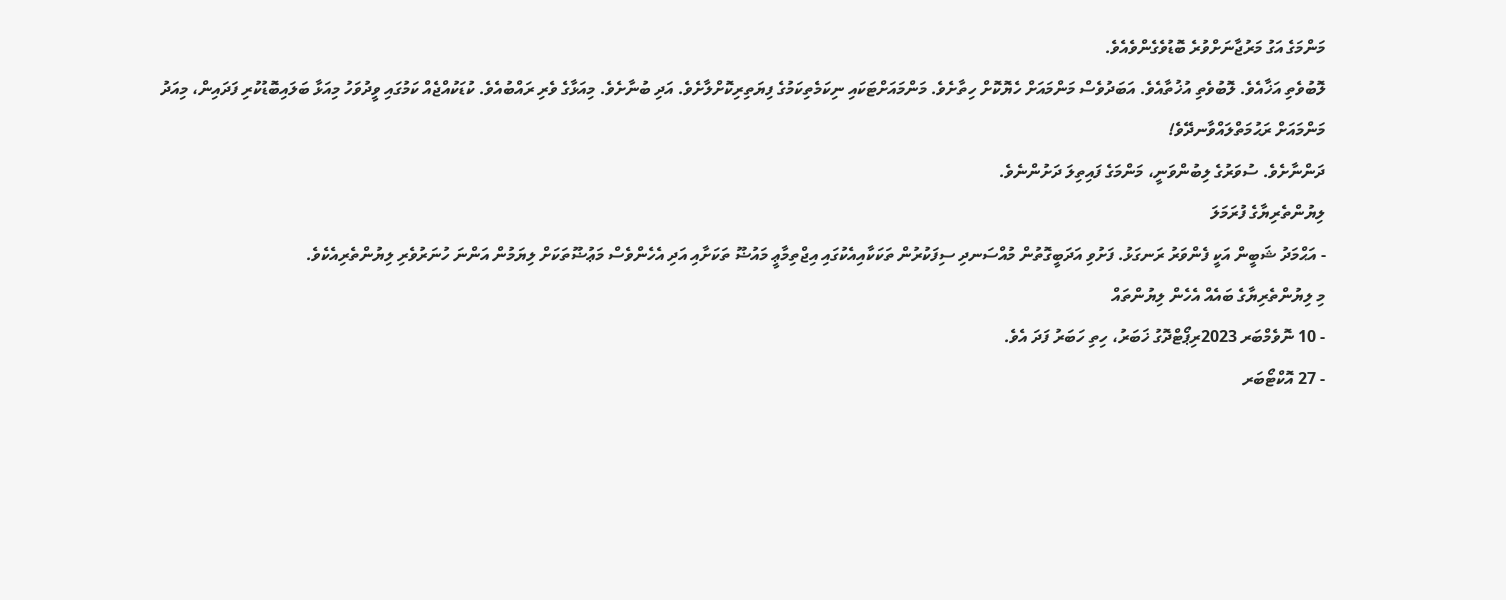މަންމަގެ އަގު މަރުޖާނަށްވުރެ ބޮޑުވެގެންވެއެވެ.
ލޮބުވެތި އަޚާއެވެ. ލޮބުވެތި އުޚުތާއެވެ. އަބަދުވެސް މަންމައަށް ހެޔޮކޮށް ހިތާށެވެ. މަންމައަށްޓަކައި ނިކަމެތިކަމުގެ ފިޔަތިރިކޮށްލާށެވެ. އަދި ބުނާށެވެ. މިއަޅާގެ ވެރި ރައްބުއެވެ. ކުޑަކުއްޖެއް ކަމުގައި ވީދުވަހު މިއަޅާ ބަލައިބޮޑުކުރި ފަދައިން، މިއަދު މަންމައަށް ރަޙުމަތްލައްވާނދޭވެ!
ދަންނާށެވެ. ސުވަރުގެ ލިބުންވަނީ، މަންމަގެ ފައިތިލަ ދަށުންނެވެ.
ލިޔުންތެރިޔާގެ ފުރަމަލަ
- އަޙްމަދު ޝަބީން އަކީ ފެންވަރު ރަނގަޅު. ފަށުވި އަދަބީގޮތުން މުއްސަނދި ސިފަކުރުން ތަކަކާއިއެކުގައި އިޖްތިމާޢީ މައުޟޫ ތަކަށާއި އަދި އެހެންވެސް މަޢުޟޫތަކަށް ލިޔަމުން އަންނަ ހުނަރުވެރި ލިޔުންތެރިއެކެވެ.
މި ލިޔުންތެރިޔާގެ ބައެއް އެހެން ލިޔުންތައް
- 10 ނޮވެމްބަރ 2023ރިޕޯޓްދޮގު ޚަބަރު، ހިތި ހަބަރު ފަދަ އެވެ.
- 27 އޮކްޓޯބަރ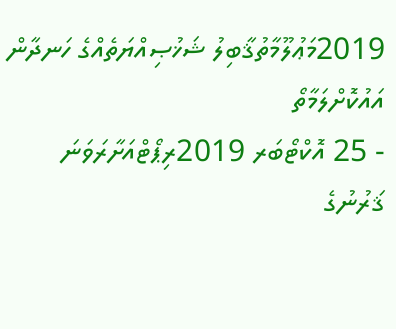2019މަޢުލޫމާތުޤާބިލު ޝަޚުޞިއްޔަތެއްގެ ހަނދާން އައުކޮށްލަމާތޯ
- 25 އޮކްޓޯބަރ 2019ރިޕޯޓްއަށާރަވަނަ ޤަރުނުގެ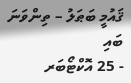ޤައުމީ ބަޠަލު – ތިންވަނަ ބައި
- 25 އޮކްޓޯބަރ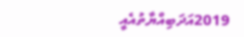2019އަދަބިއްޔާތުއެއީ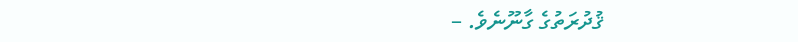ޤުދުރަތުގެ ގާނޫނެވެ. –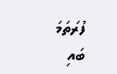ފުރަތަމަ ބައި